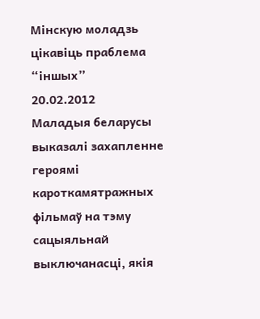Мінскую моладзь цікавіць праблема “іншых”
20.02.2012
Маладыя беларусы выказалі захапленне героямі кароткамятражных фільмаў на тэму сацыяльнай выключанасці, якія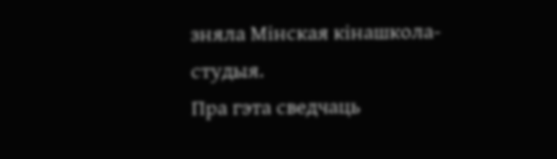зняла Мінская кінашкола-студыя.
Пра гэта сведчаць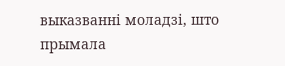выказванні моладзі, што прымала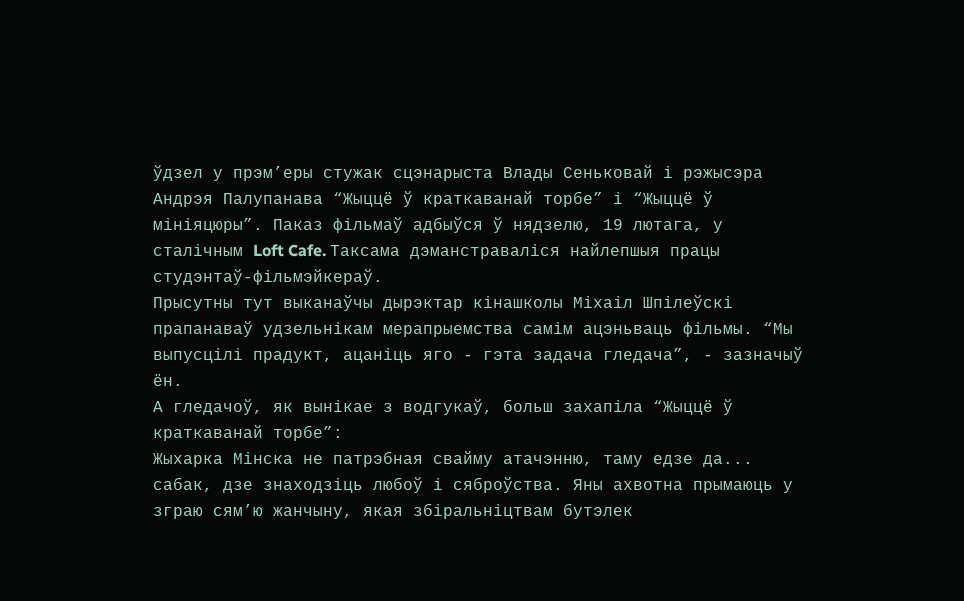ўдзел у прэм’еры стужак сцэнарыста Влады Сеньковай і рэжысэра Андрэя Палупанава “Жыццё ў краткаванай торбе” і “Жыццё ў мініяцюры”. Паказ фільмаў адбыўся ў нядзелю, 19 лютага, у сталічным Loft Cafe. Таксама дэманстраваліся найлепшыя працы студэнтаў-фільмэйкераў.
Прысутны тут выканаўчы дырэктар кінашколы Міхаіл Шпілеўскі прапанаваў удзельнікам мерапрыемства самім ацэньваць фільмы. “Мы выпусцілі прадукт, ацаніць яго - гэта задача гледача”, - зазначыў ён.
А гледачоў, як вынікае з водгукаў, больш захапіла “Жыццё ў краткаванай торбе”:
Жыхарка Мінска не патрэбная свайму атачэнню, таму едзе да... сабак, дзе знаходзіць любоў і сяброўства. Яны ахвотна прымаюць у зграю сям’ю жанчыну, якая збіральніцтвам бутэлек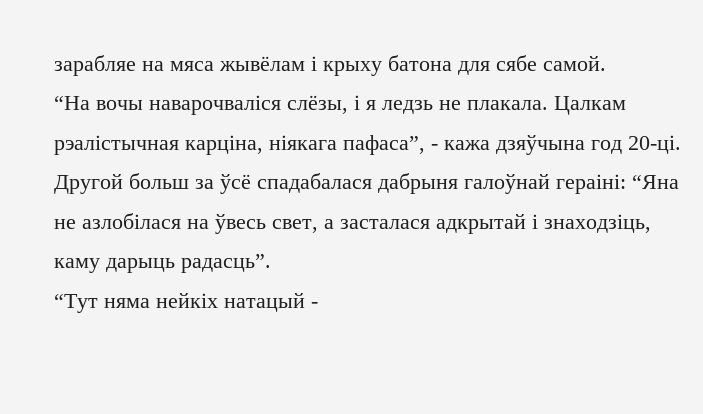зарабляе на мяса жывёлам і крыху батона для сябе самой.
“На вочы наварочваліся слёзы, і я ледзь не плакала. Цалкам рэалістычная карціна, ніякага пафаса”, - кажа дзяўчына год 20-ці.
Другой больш за ўсё спадабалася дабрыня галоўнай гераіні: “Яна не азлобілася на ўвесь свет, а засталася адкрытай і знаходзіць, каму дарыць радасць”.
“Тут няма нейкіх натацый -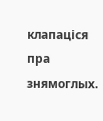клапаціся пра знямоглых.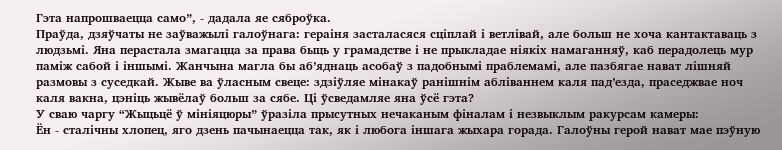Гэта напрошваецца само”, - дадала яе сяброўка.
Праўда, дзяўчаты не заўважылі галоўнага: гераіня засталасяся сціплай і ветлівай, але больш не хоча кантактаваць з людзьмі. Яна перастала змагацца за права быць у грамадстве і не прыкладае ніякіх намаганняў, каб перадолець мур паміж сабой і іншымі. Жанчына магла бы аб’яднаць асобаў з падобнымі праблемамі, але пазбягае нават лішняй размовы з суседкай. Жыве ва ўласным свеце: здзіўляе мінакаў ранішнім абліваннем каля пад’езда, праседжвае ноч каля вакна, цэніць жывёлаў больш за сябе. Ці ўсведамляе яна ўсё гэта?
У сваю чаргу “Жыцьцё ў мініяцюры” ўразіла прысутных нечаканым фіналам і незвыклым ракурсам камеры:
Ён - сталічны хлопец, яго дзень пачынаецца так, як і любога іншага жыхара горада. Галоўны герой нават мае пэўную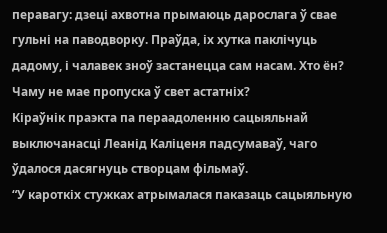перавагу: дзеці ахвотна прымаюць дарослага ў свае гульні на паводворку. Праўда, іх хутка паклічуць дадому, і чалавек зноў застанецца сам насам. Хто ён? Чаму не мае пропуска ў свет астатніх?
Кіраўнік праэкта па пераадоленню сацыяльнай выключанасці Леанід Каліценя падсумаваў, чаго ўдалося дасягнуць створцам фільмаў.
“У кароткіх стужках атрымалася паказаць сацыяльную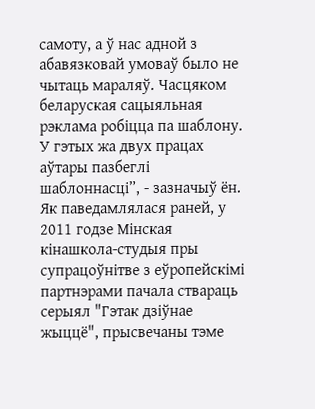самоту, а ў нас адной з абавязковай умоваў было не чытаць мараляў. Часцяком беларуская сацыяльная рэклама робіцца па шаблону. У гэтых жа двух працах аўтары пазбеглі шаблоннасці”, - зазначыў ён.
Як паведамлялася раней, у 2011 годзе Мінская кінашкола-студыя пры супрацоўнітве з еўропейскімі партнэрами пачала ствараць серыял "Гэтак дзіўнае жыццё", прысвечаны тэме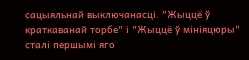сацыяльнай выключанасці. "Жыццё ў краткаванай торбе" і "Жыццё ў мініяцюры" сталі першымі яго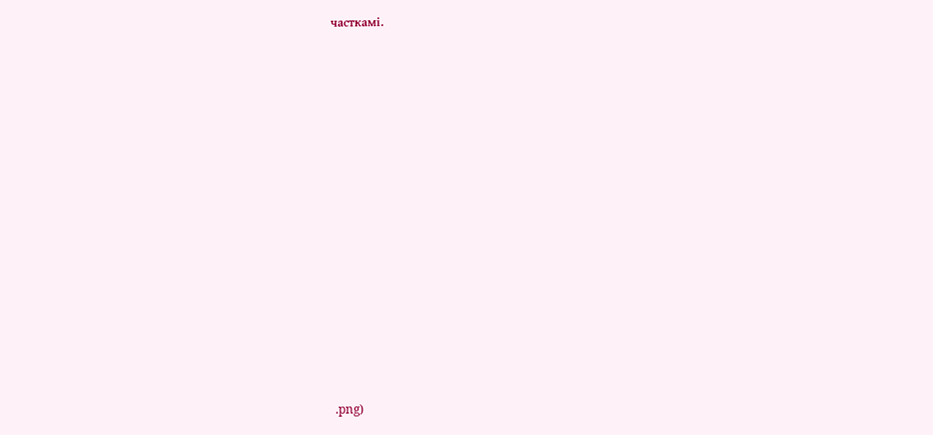часткамі.














.png)